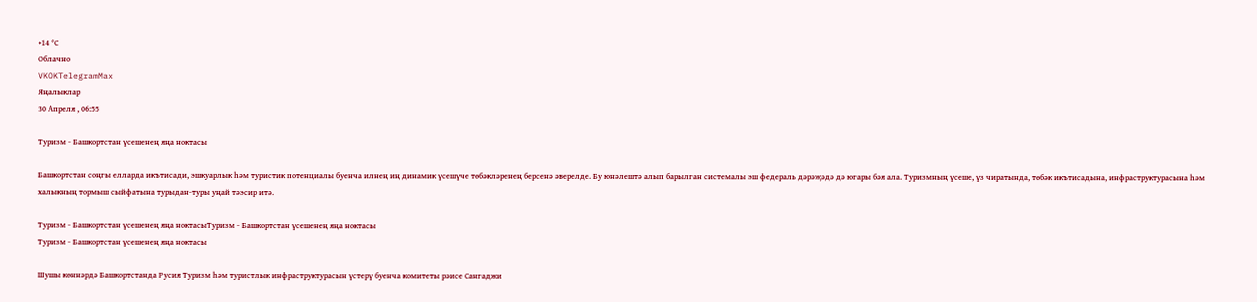+14 °С
Облачно
VKOKTelegramMax
Яңалыклар
30 Апреля , 06:55

Туризм - Башкортстан үсешенең яңа ноктасы

Башкортстан соңгы елларда икътисади, эшкуарлык һәм туристик потенциалы буенча илнең иң динамик үсешүче төбәкләренең берсенә әверелде. Бу юнәлештә алып барылган системалы эш федераль дәрәҗәдә дә югары бәя ала. Туризмның үсеше, үз чиратында, төбәк икътисадына, инфраструктурасына һәм халыкның тормыш сыйфатына турыдан-туры уңай тәэсир итә.

Туризм - Башкортстан үсешенең яңа ноктасыТуризм - Башкортстан үсешенең яңа ноктасы
Туризм - Башкортстан үсешенең яңа ноктасы

Шушы көннәрдә Башкортстанда Русия Туризм һәм туристлык инфраструктурасын үстерү буенча комитеты рәисе Сангаджи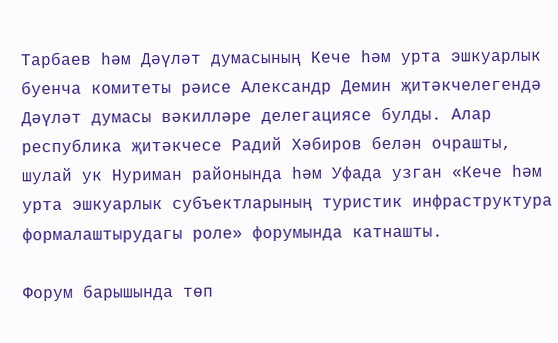Тарбаев һәм Дәүләт думасының Кече һәм урта эшкуарлык буенча комитеты рәисе Александр Демин җитәкчелегендә Дәүләт думасы вәкилләре делегациясе булды. Алар республика җитәкчесе Радий Хәбиров белән очрашты, шулай ук Нуриман районында һәм Уфада узган «Кече һәм урта эшкуарлык субъектларының туристик инфраструктура формалаштырудагы роле» форумында катнашты.

Форум барышында төп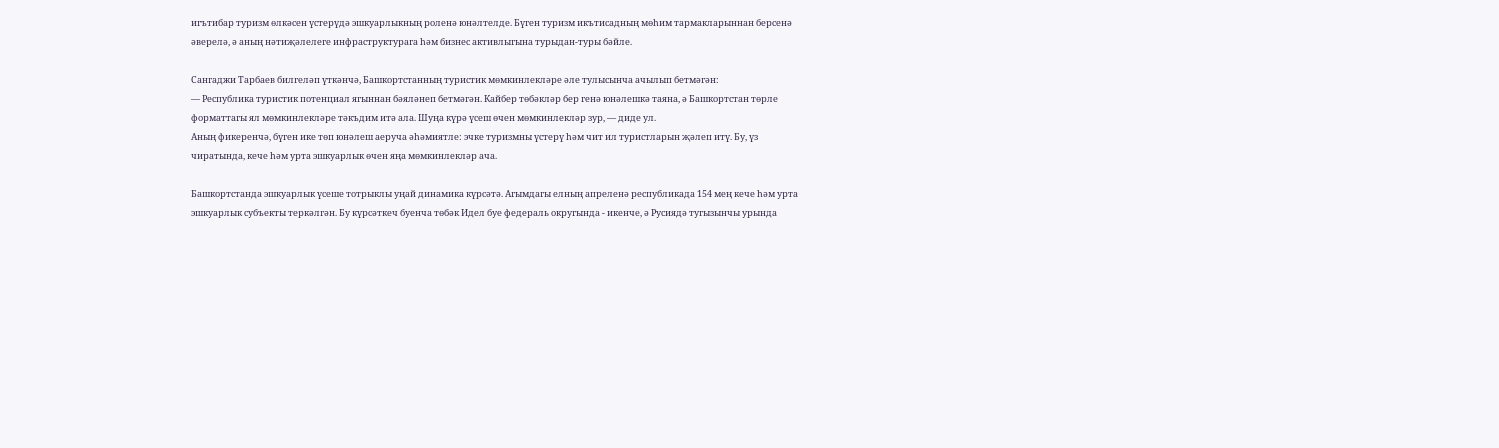игътибар туризм өлкәсен үстерүдә эшкуарлыкның роленә юнәлтелде. Бүген туризм икътисадның мөһим тармакларыннан берсенә әверелә, ә аның нәтиҗәлелеге инфраструктурага һәм бизнес активлыгына турыдан-туры бәйле.

Сангаджи Тарбаев билгеләп үткәнчә, Башкортстанның туристик мөмкинлекләре әле тулысынча ачылып бетмәгән:
— Республика туристик потенциал ягыннан бәяләнеп бетмәгән. Кайбер төбәкләр бер генә юнәлешкә таяна, ә Башкортстан төрле форматтагы ял мөмкинлекләре тәкъдим итә ала. Шуңа күрә үсеш өчен мөмкинлекләр зур, — диде ул.
Аның фикеренчә, бүген ике төп юнәлеш аеруча әһәмиятле: эчке туризмны үстерү һәм чит ил туристларын җәлеп итү. Бу, үз чиратында, кече һәм урта эшкуарлык өчен яңа мөмкинлекләр ача.

Башкортстанда эшкуарлык үсеше тотрыклы уңай динамика күрсәтә. Агымдагы елның апреленә республикада 154 мең кече һәм урта эшкуарлык субъекты теркәлгән. Бу күрсәткеч буенча төбәк Идел буе федераль округында - икенче, ә Русиядә тугызынчы урында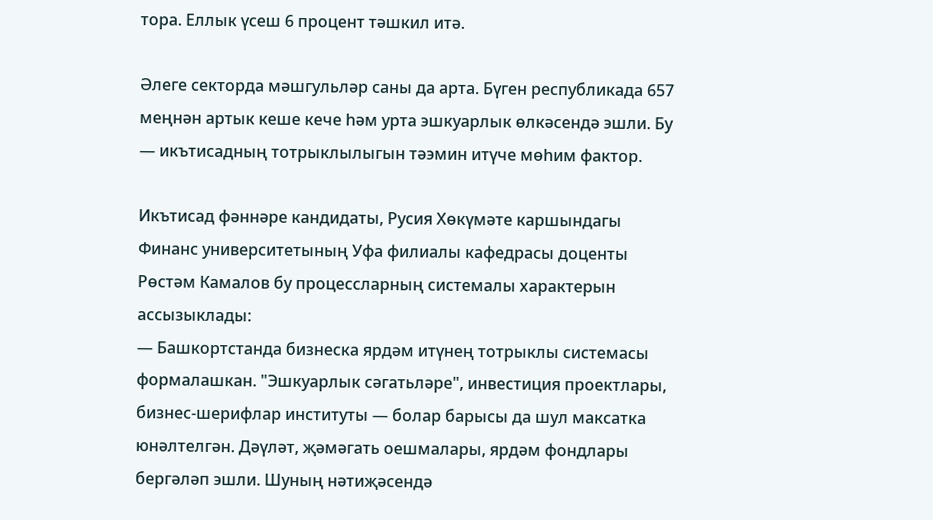тора. Еллык үсеш 6 процент тәшкил итә.

Әлеге секторда мәшгульләр саны да арта. Бүген республикада 657 меңнән артык кеше кече һәм урта эшкуарлык өлкәсендә эшли. Бу — икътисадның тотрыклылыгын тәэмин итүче мөһим фактор.

Икътисад фәннәре кандидаты, Русия Хөкүмәте каршындагы Финанс университетының Уфа филиалы кафедрасы доценты Рөстәм Камалов бу процессларның системалы характерын ассызыклады:
— Башкортстанда бизнеска ярдәм итүнең тотрыклы системасы формалашкан. "Эшкуарлык сәгатьләре", инвестиция проектлары, бизнес-шерифлар институты — болар барысы да шул максатка юнәлтелгән. Дәүләт, җәмәгать оешмалары, ярдәм фондлары бергәләп эшли. Шуның нәтиҗәсендә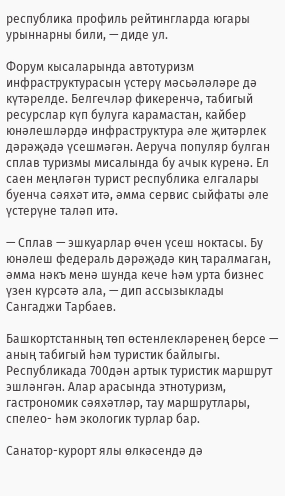республика профиль рейтингларда югары урыннарны били, — диде ул.

Форум кысаларында автотуризм инфраструктурасын үстерү мәсьәләләре дә күтәрелде. Белгечләр фикеренчә, табигый ресурслар күп булуга карамастан, кайбер юнәлешләрдә инфраструктура әле җитәрлек дәрәҗәдә үсешмәгән. Аеруча популяр булган сплав туризмы мисалында бу ачык күренә. Ел саен меңләгән турист республика елгалары буенча сәяхәт итә, әмма сервис сыйфаты әле үстерүне таләп итә.

— Сплав — эшкуарлар өчен үсеш ноктасы. Бу юнәлеш федераль дәрәҗәдә киң таралмаган, әмма нәкъ менә шунда кече һәм урта бизнес үзен күрсәтә ала, — дип ассызыклады Сангаджи Тарбаев.

Башкортстанның төп өстенлекләренең берсе — аның табигый һәм туристик байлыгы. Республикада 700дән артык туристик маршрут эшләнгән. Алар арасында этнотуризм, гастрономик сәяхәтләр, тау маршрутлары, спелео- һәм экологик турлар бар.

Санатор-курорт ялы өлкәсендә дә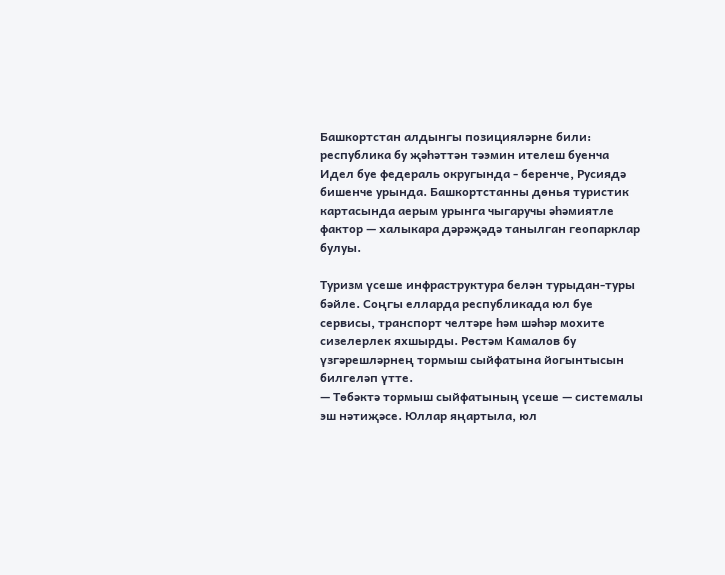Башкортстан алдынгы позицияләрне били: республика бу җәһәттән тәэмин ителеш буенча Идел буе федераль округында - беренче, Русиядә бишенче урында. Башкортстанны дөнья туристик картасында аерым урынга чыгаручы әһәмиятле фактор — халыкара дәрәҗәдә танылган геопарклар булуы.

Туризм үсеше инфраструктура белән турыдан-туры бәйле. Соңгы елларда республикада юл буе сервисы, транспорт челтәре һәм шәһәр мохите сизелерлек яхшырды. Рөстәм Камалов бу үзгәрешләрнең тормыш сыйфатына йогынтысын билгеләп үтте.
— Төбәктә тормыш сыйфатының үсеше — системалы эш нәтиҗәсе. Юллар яңартыла, юл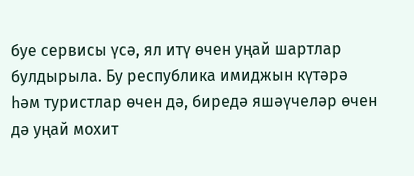буе сервисы үсә, ял итү өчен уңай шартлар булдырыла. Бу республика имиджын күтәрә һәм туристлар өчен дә, биредә яшәүчеләр өчен дә уңай мохит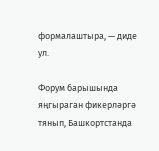формалаштыра, — диде ул.

Форум барышында яңгыраган фикерләргә тянып, Башкортстанда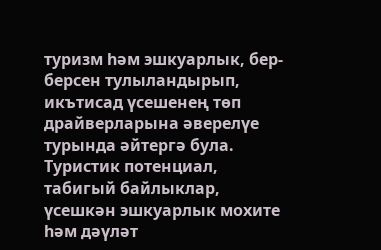туризм һәм эшкуарлык, бер-берсен тулыландырып, икътисад үсешенең төп драйверларына әверелүе турында әйтергә була. Туристик потенциал, табигый байлыклар, үсешкән эшкуарлык мохите һәм дәүләт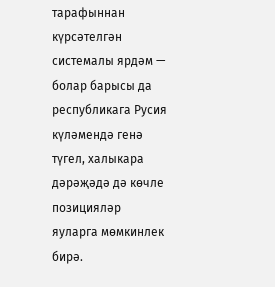тарафыннан күрсәтелгән системалы ярдәм — болар барысы да республикага Русия күләмендә генә түгел, халыкара дәрәҗәдә дә көчле позицияләр яуларга мөмкинлек бирә.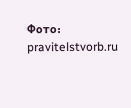Фото: pravitelstvorb.ru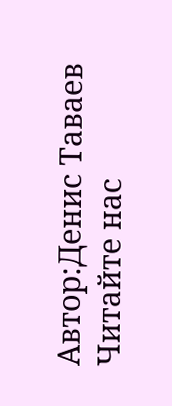Автор:Денис Таваев
Читайте нас